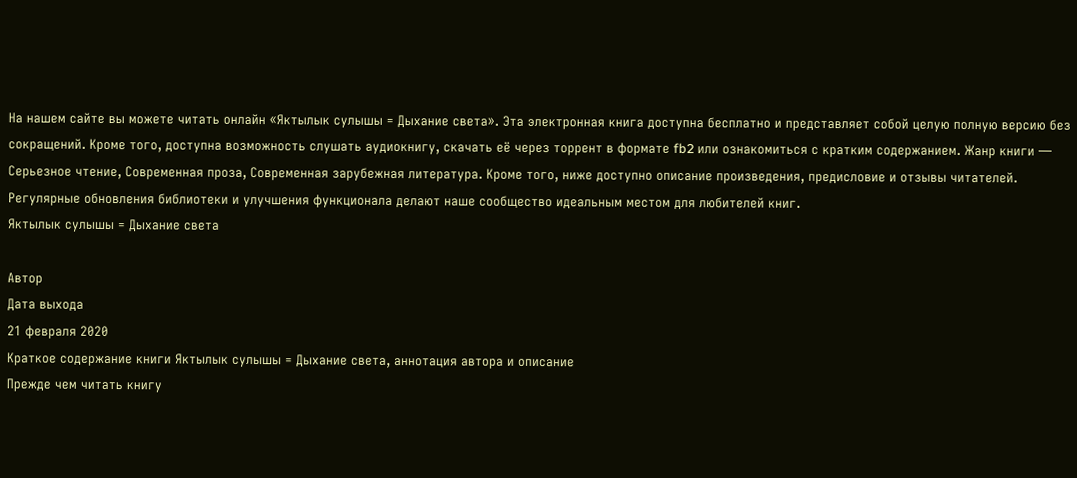На нашем сайте вы можете читать онлайн «Яктылык сулышы = Дыхание света». Эта электронная книга доступна бесплатно и представляет собой целую полную версию без сокращений. Кроме того, доступна возможность слушать аудиокнигу, скачать её через торрент в формате fb2 или ознакомиться с кратким содержанием. Жанр книги — Серьезное чтение, Современная проза, Современная зарубежная литература. Кроме того, ниже доступно описание произведения, предисловие и отзывы читателей. Регулярные обновления библиотеки и улучшения функционала делают наше сообщество идеальным местом для любителей книг.
Яктылык сулышы = Дыхание света

Автор
Дата выхода
21 февраля 2020
Краткое содержание книги Яктылык сулышы = Дыхание света, аннотация автора и описание
Прежде чем читать книгу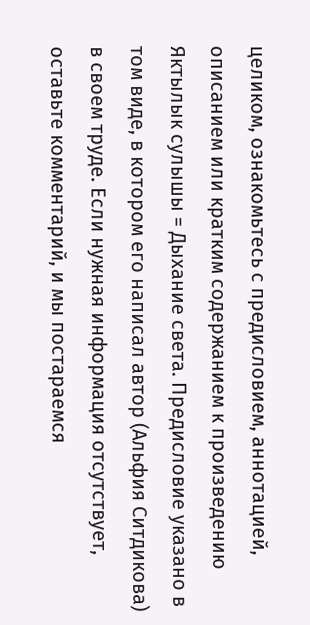целиком, ознакомьтесь с предисловием, аннотацией, описанием или кратким содержанием к произведению Яктылык сулышы = Дыхание света. Предисловие указано в том виде, в котором его написал автор (Альфия Ситдикова) в своем труде. Если нужная информация отсутствует, оставьте комментарий, и мы постараемся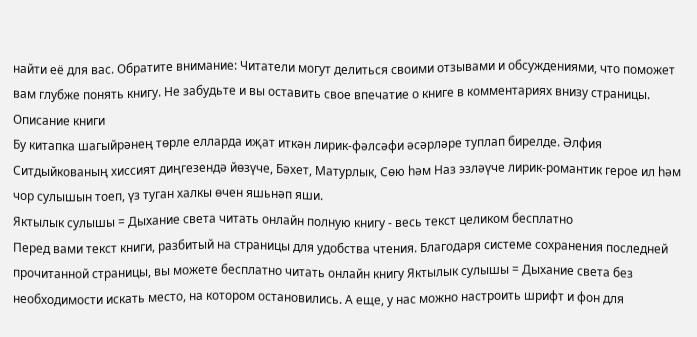найти её для вас. Обратите внимание: Читатели могут делиться своими отзывами и обсуждениями, что поможет вам глубже понять книгу. Не забудьте и вы оставить свое впечатие о книге в комментариях внизу страницы.
Описание книги
Бу китапка шагыйрәнең төрле елларда иҗат иткән лирик-фәлсәфи әсәрләре туплап бирелде. Әлфия Ситдыйкованың хиссият диңгезендә йөзүче, Бәхет, Матурлык, Сөю һәм Наз эзләүче лирик-романтик герое ил һәм чор сулышын тоеп, үз туган халкы өчен яшьнәп яши.
Яктылык сулышы = Дыхание света читать онлайн полную книгу - весь текст целиком бесплатно
Перед вами текст книги, разбитый на страницы для удобства чтения. Благодаря системе сохранения последней прочитанной страницы, вы можете бесплатно читать онлайн книгу Яктылык сулышы = Дыхание света без необходимости искать место, на котором остановились. А еще, у нас можно настроить шрифт и фон для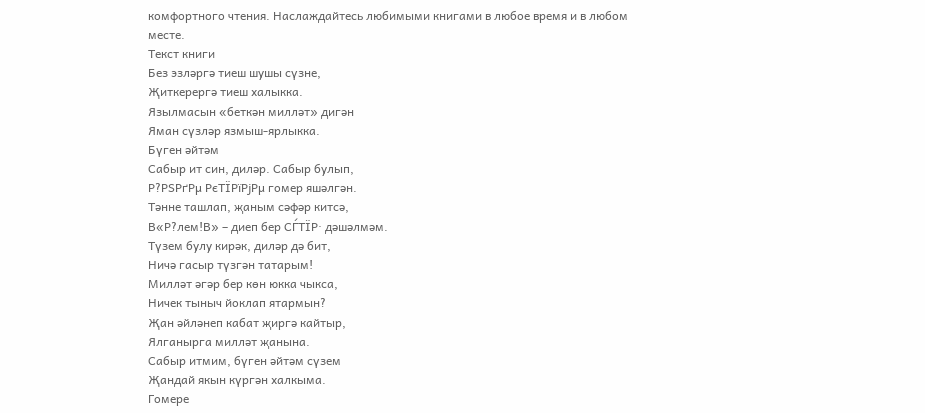комфортного чтения. Наслаждайтесь любимыми книгами в любое время и в любом месте.
Текст книги
Без эзләргә тиеш шушы сүзне,
Җиткерергә тиеш халыкка.
Язылмасын «беткән милләт» дигән
Яман сүзләр язмыш-ярлыкка.
Бүген әйтәм
Сабыр ит син, диләр. Сабыр булып,
Р?РЅРґРµ РєТЇРїРјРµ гомер яшәлгән.
Тәнне ташлап, җаным сәфәр китсә,
В«Р?лем!В» – диеп бер СЃТЇР· дәшәлмәм.
Түзем булу кирәк, диләр дә бит,
Ничә гасыр түзгән татарым!
Милләт әгәр бер көн юкка чыкса,
Ничек тыныч йоклап ятармын?
Җан әйләнеп кабат җиргә кайтыр,
Ялганырга милләт җанына.
Сабыр итмим, бүген әйтәм сүзем
Җандай якын күргән халкыма.
Гомере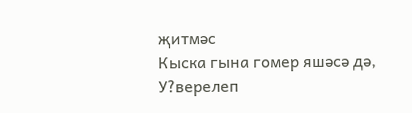җитмәс
Кыска гына гомер яшәсә дә,
У?верелеп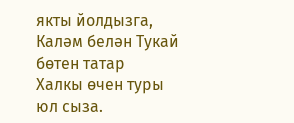якты йолдызга,
Каләм белән Тукай бөтен татар
Халкы өчен туры юл сыза.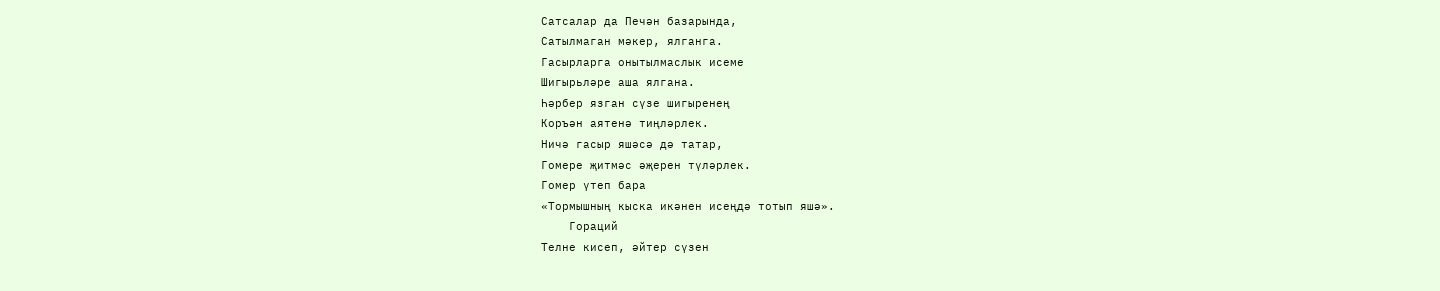Сатсалар да Печән базарында,
Сатылмаган мәкер, ялганга.
Гасырларга онытылмаслык исеме
Шигырьләре аша ялгана.
Һәрбер язган сүзе шигыренең
Коръән аятенә тиңләрлек.
Ничә гасыр яшәсә дә татар,
Гомере җитмәс әҗерен түләрлек.
Гомер үтеп бара
«Тормышның кыска икәнен исеңдә тотып яшә».
    Гораций
Телне кисеп, әйтер сүзен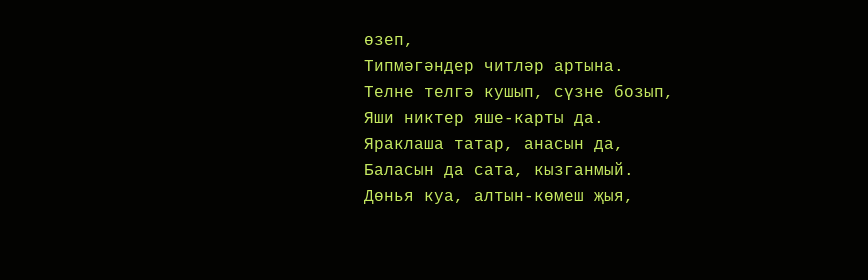өзеп,
Типмәгәндер читләр артына.
Телне телгә кушып, сүзне бозып,
Яши никтер яше-карты да.
Яраклаша татар, анасын да,
Баласын да сата, кызганмый.
Дөнья куа, алтын-көмеш җыя,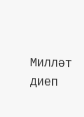Милләт диеп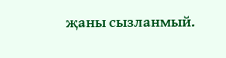җаны сызланмый.